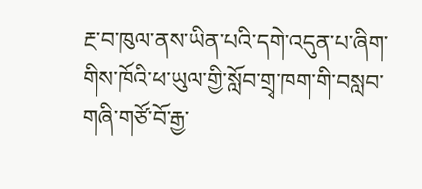རྔ་བ་ཁུལ་ནས་ཡིན་པའི་དགེ་འདུན་པ་ཞིག་གིས་ཁོའི་ཕ་ཡུལ་གྱི་སློབ་གྲྭ་ཁག་གི་བསླབ་གཞི་གཙོ་བོ་རྒྱ་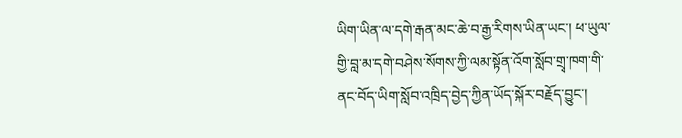ཡིག་ཡིན་ལ་དགེ་རྒན་མང་ཆེ་བ་རྒྱ་རིགས་ཡིན་ཡང་། ཕ་ཡུལ་གྱི་བླ་མ་དགེ་བཤེས་སོགས་ཀྱི་ལམ་སྟོན་འོག་སློབ་གྲྭ་ཁག་གི་ནང་བོད་ཡིག་སློབ་འཁྲིད་བྱེད་ཀྱིན་ཡོད་སྐོར་བརྗོད་བྱུང་།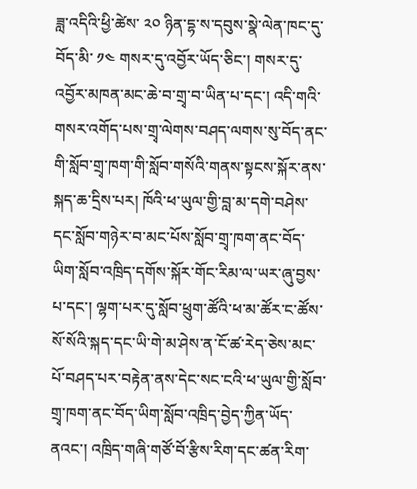ཟླ་འདིའི་ཕྱི་ཚེས་ ༢༠ ཉིན་དྷ་ས་དབུས་སྣེ་ལེན་ཁང་དུ་བོད་མི་ ༡༤ གསར་དུ་འབྱོར་ཡོད་ཅིང་། གསར་དུ་འབྱོར་མཁན་མང་ཆེ་བ་གྲྭ་བ་ཡིན་པ་དང་། འདི་གའི་གསར་འགོད་པས་གྲྭ་ལེགས་བཤད་ལགས་སུ་བོད་ནང་གི་སློབ་གྲྭ་ཁག་གི་སློབ་གསོའི་གནས་སྟངས་སྐོར་ནས་སྐད་ཆ་དྲིས་པར། ཁོའི་ཕ་ཡུལ་གྱི་བླ་མ་དགེ་བཤེས་དང་སློབ་གཉེར་བ་མང་པོས་སློབ་གྲྭ་ཁག་ནང་བོད་ཡིག་སློབ་འཁྲིད་དགོས་སྐོར་གོང་རིམ་ལ་ཡར་ཞུ་བྱས་པ་དང་། ལྷག་པར་དུ་སློབ་ཕྲུག་ཚོའི་ཕ་མ་ཚོར་ང་ཚོས་སོ་སོའི་སྐད་དང་ཡི་གེ་མ་ཤེས་ན་ངོ་ཚ་རེད་ཅེས་མང་པོ་བཤད་པར་བརྟེན་ནས་དེང་སང་ངའི་ཕ་ཡུལ་གྱི་སློབ་གྲྭ་ཁག་ནང་བོད་ཡིག་སློབ་འཁྲིད་བྱེད་ཀྱིན་ཡོད་ནའང་། འཁྲིད་གཞི་གཙོ་བོ་རྩིས་རིག་དང་ཚན་རིག་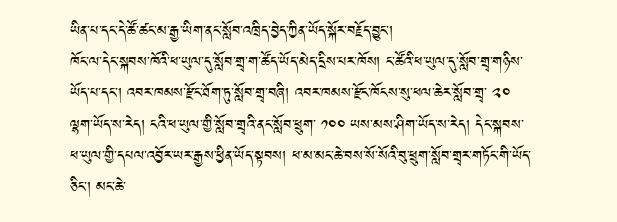ཡིན་པ་དང་དེ་ཚོ་ཚང་མ་རྒྱ་ཡིག་ནང་སློབ་འཁྲིད་བྱེད་ཀྱིན་ཡོད་སྐོར་བརྗོད་བྱུང་།
ཁོང་ལ་དེང་སྐབས་ཁོའི་ཕ་ཡུལ་དུ་སློབ་གྲྭ་ག་ཚོད་ཡོད་མེད་དྲིས་པར་ཁོས། ང་ཚོའི་ཕ་ཡུལ་དུ་སློབ་གྲྭ་གཉིས་ཡོད་པ་དང་། འབར་ཁམས་རྫོང་ཐོག་ཏུ་སློབ་གྲྭ་བཞི། འབར་ཁམས་རྫོང་ཁོངས་སུ་ཕལ་ཆེར་སློབ་གྲྭ་ ༢༠ ལྷག་ཡོད་ས་རེད། ངའི་ཕ་ཡུལ་གྱི་སློབ་གྲྭའི་ནང་སློབ་ཕྲུག་ ༡༠༠ ཡས་མས་ཤིག་ཡོད་ས་རེད། དེང་སྐབས་ཕ་ཡུལ་གྱི་དཔལ་འབྱོར་ཡར་རྒྱས་ཕྱིན་ཡོད་སྟབས། ཕ་མ་མང་ཆེ་བས་སོ་སོའི་བུ་ཕྲུག་སློབ་གྲྭར་གཏོང་གི་ཡོད་ཅིང་། མང་ཆེ་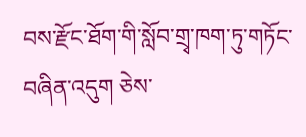བས་རྫོང་ཐོག་གི་སློབ་གྲྭ་ཁག་ཏུ་གཏོང་བཞིན་འདུག ཅེས་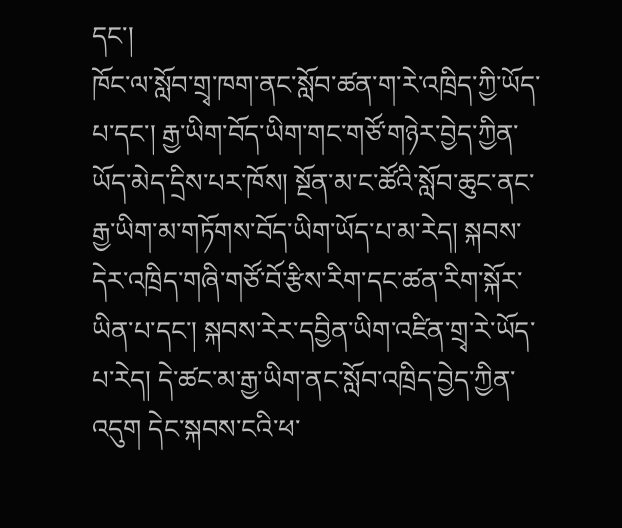དང་།
ཁོང་ལ་སློབ་གྲྭ་ཁག་ནང་སློབ་ཚན་ག་རེ་འཁྲིད་ཀྱི་ཡོད་པ་དང་། རྒྱ་ཡིག་བོད་ཡིག་གང་གཙོ་གཉེར་བྱེད་ཀྱིན་ཡོད་མེད་དྲིས་པར་ཁོས། སྔོན་མ་ང་ཚོའི་སློབ་ཆུང་ནང་རྒྱ་ཡིག་མ་གཏོགས་བོད་ཡིག་ཡོད་པ་མ་རེད། སྐབས་དེར་འཁྲིད་གཞི་གཙོ་བོ་རྩིས་རིག་དང་ཚན་རིག་སྐོར་ཡིན་པ་དང་། སྐབས་རེར་དབྱིན་ཡིག་འཛིན་གྲྭ་རེ་ཡོད་པ་རེད། དེ་ཚང་མ་རྒྱ་ཡིག་ནང་སློབ་འཁྲིད་བྱེད་ཀྱིན་འདུག དེང་སྐབས་ངའི་ཕ་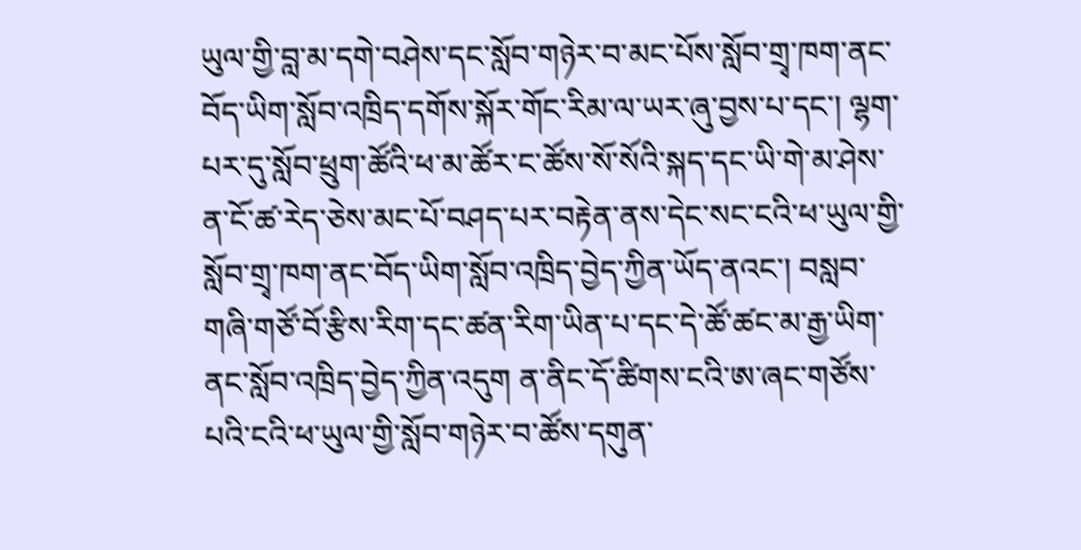ཡུལ་གྱི་བླ་མ་དགེ་བཤེས་དང་སློབ་གཉེར་བ་མང་པོས་སློབ་གྲྭ་ཁག་ནང་བོད་ཡིག་སློབ་འཁྲིད་དགོས་སྐོར་གོང་རིམ་ལ་ཡར་ཞུ་བྱས་པ་དང་། ལྷག་པར་དུ་སློབ་ཕྲུག་ཚོའི་ཕ་མ་ཚོར་ང་ཚོས་སོ་སོའི་སྐད་དང་ཡི་གེ་མ་ཤེས་ན་ངོ་ཚ་རེད་ཅེས་མང་པོ་བཤད་པར་བརྟེན་ནས་དེང་སང་ངའི་ཕ་ཡུལ་གྱི་སློབ་གྲྭ་ཁག་ནང་བོད་ཡིག་སློབ་འཁྲིད་བྱེད་ཀྱིན་ཡོད་ནའང་། བསླབ་གཞི་གཙོ་བོ་རྩིས་རིག་དང་ཚན་རིག་ཡིན་པ་དང་དེ་ཚོ་ཚང་མ་རྒྱ་ཡིག་ནང་སློབ་འཁྲིད་བྱེད་ཀྱིན་འདུག ན་ནིང་དོ་ཚིགས་ངའི་ཨ་ཞང་གཙོས་པའི་ངའི་ཕ་ཡུལ་གྱི་སློབ་གཉེར་བ་ཚོས་དགུན་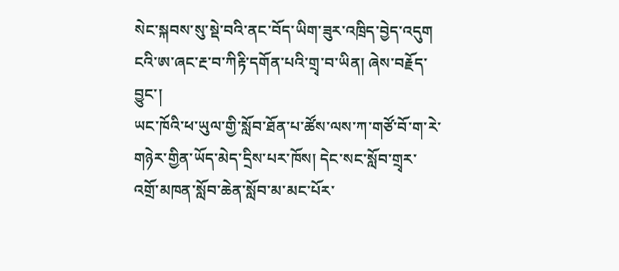སེང་སྐབས་སུ་སྡེ་བའི་ནང་བོད་ཡིག་ཟུར་འཁྲིད་བྱེད་འདུག ངའི་ཨ་ཞང་རྔ་བ་ཀིརྟི་དགོན་པའི་གྲྭ་བ་ཡིན། ཞེས་བརྗོད་བྱུང་།
ཡང་ཁོའི་ཕ་ཡུལ་གྱི་སློབ་ཐོན་པ་ཚོས་ལས་ཀ་གཙོ་བོ་ག་རེ་གཉེར་གྱིན་ཡོད་མེད་དྲིས་པར་ཁོས། དེང་སང་སློབ་གྲྭར་འགྲོ་མཁན་སློབ་ཆེན་སློབ་མ་མང་པོར་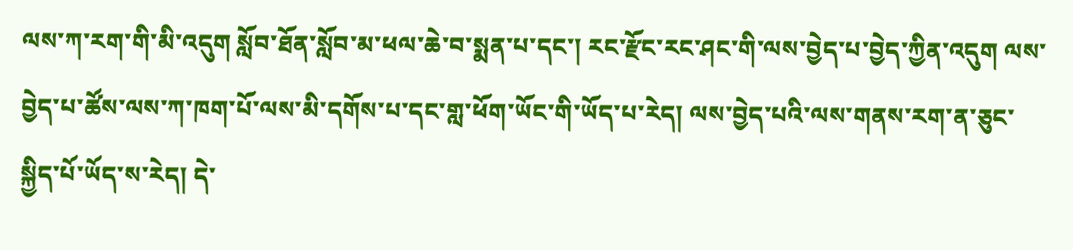ལས་ཀ་རག་གི་མི་འདུག སློབ་ཐོན་སློབ་མ་ཕལ་ཆེ་བ་སྨན་པ་དང་། རང་རྫོང་རང་ཤང་གི་ལས་བྱེད་པ་བྱེད་ཀྱིན་འདུག ལས་བྱེད་པ་ཚོས་ལས་ཀ་ཁག་པོ་ལས་མི་དགོས་པ་དང་གླ་ཕོག་ཡོང་གི་ཡོད་པ་རེད། ལས་བྱེད་པའི་ལས་གནས་རག་ན་ཅུང་སྐྱིད་པོ་ཡོད་ས་རེད། དེ་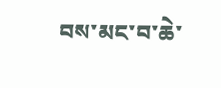བས་མང་བ་ཆེ་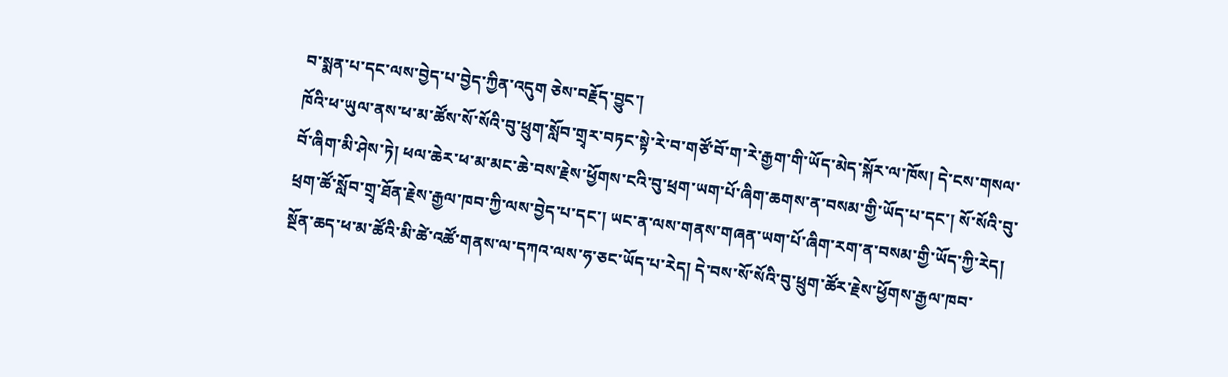བ་སྨན་པ་དང་ལས་བྱེད་པ་བྱེད་ཀྱིན་འདུག ཅེས་བརྗོད་བྱུང་།
ཁོའི་ཕ་ཡུལ་ནས་ཕ་མ་ཚོས་སོ་སོའི་བུ་ཕྲུག་སློབ་གྲྭར་བཏང་སྟེ་རེ་བ་གཙོ་བོ་ག་རེ་རྒྱག་གི་ཡོད་མེད་སྐོར་ལ་ཁོས། དེ་ངས་གསལ་བོ་ཞིག་མི་ཤེས་ཏེ། ཕལ་ཆེར་ཕ་མ་མང་ཆེ་བས་རྗེས་ཕྱོགས་ངའི་བུ་ཕྲག་ཡག་པོ་ཞིག་ཆགས་ན་བསམ་གྱི་ཡོད་པ་དང་། སོ་སོའི་བུ་ཕྲག་ཚོ་སློབ་གྲྭ་ཐོན་རྗེས་རྒྱལ་ཁབ་ཀྱི་ལས་བྱེད་པ་དང་། ཡང་ན་ལས་གནས་གཞན་ཡག་པོ་ཞིག་རག་ན་བསམ་གྱི་ཡོད་ཀྱི་རེད། སྔོན་ཆད་ཕ་མ་ཚོའི་མི་ཚེ་འཚོ་གནས་ལ་དཀའ་ལས་ཧ་ཅང་ཡོད་པ་རེད། དེ་བས་སོ་སོའི་བུ་ཕྲུག་ཚོར་རྗེས་ཕྱོགས་རྒྱལ་ཁབ་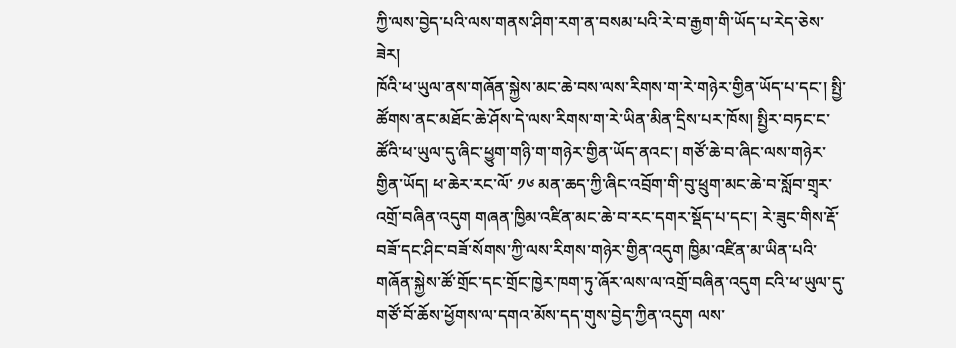ཀྱི་ལས་བྱེད་པའི་ལས་གནས་ཤིག་རག་ན་བསམ་པའི་རེ་བ་རྒྱག་གི་ཡོད་པ་རེད་ཅེས་ཟེར།
ཁོའི་ཕ་ཡུལ་ནས་གཞོན་སྐྱེས་མང་ཆེ་བས་ལས་རིགས་ག་རེ་གཉེར་གྱིན་ཡོད་པ་དང་། སྤྱི་ཚོགས་ནང་མཐོང་ཆེ་ཤོས་དེ་ལས་རིགས་ག་རེ་ཡིན་མིན་དྲིས་པར་ཁོས། སྤྱིར་བཏང་ང་ཚོའི་ཕ་ཡུལ་དུ་ཞིང་ཕྱུག་གཉི་ག་གཉེར་གྱིན་ཡོད་ནའང་། གཙོ་ཆེ་བ་ཞིང་ལས་གཉེར་གྱིན་ཡོད། ཕ་ཆེར་རང་ལོ་ ༡༦ མན་ཆད་ཀྱི་ཞིང་འབྲོག་གི་བུ་ཕྲུག་མང་ཆེ་བ་སློབ་གྲྭར་འགྲོ་བཞིན་འདུག གཞན་ཁྱིམ་འཛིན་མང་ཆེ་བ་རང་དགར་སྡོད་པ་དང་། རེ་ཟུང་གིས་རྡོ་བཟོ་དང་ཤིང་བཟོ་སོགས་ཀྱི་ལས་རིགས་གཉེར་གྱིན་འདུག ཁྱིམ་འཛིན་མ་ཡིན་པའི་གཞོན་སྐྱེས་ཚོ་གྲོང་དང་གྲོང་ཁྱེར་ཁག་ཏུ་ཞོར་ལས་ལ་འགྲོ་བཞིན་འདུག ངའི་ཕ་ཡུལ་དུ་གཙོ་བོ་ཆོས་ཕྱོགས་ལ་དགའ་མོས་དད་གུས་བྱེད་ཀྱིན་འདུག ལས་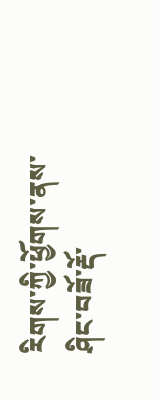རིགས་ཀྱི་ཕྱོགས་ནས་ཤིང་བཟོ་རྡོ་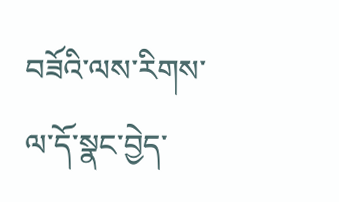བཟོའི་ལས་རིགས་ལ་དོ་སྣང་བྱེད་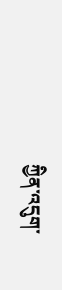ཀྱིན་འདུག་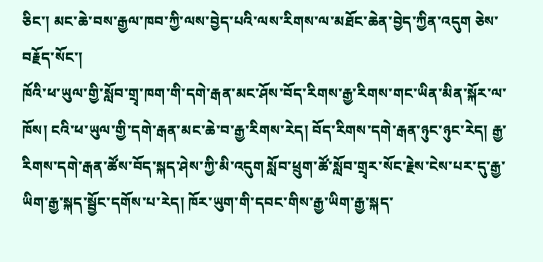ཅིང་། མང་ཆེ་བས་རྒྱལ་ཁབ་ཀྱི་ལས་བྱེད་པའི་ལས་རིགས་ལ་མཐོང་ཆེན་བྱེད་ཀྱིན་འདུག ཅེས་བརྗོད་སོང་།
ཁོའི་ཕ་ཡུལ་གྱི་སློབ་གྲྭ་ཁག་གི་དགེ་རྒན་མང་ཤོས་བོད་རིགས་རྒྱ་རིགས་གང་ཡིན་མིན་སྐོར་ལ་ཁོས། ངའི་ཕ་ཡུལ་གྱི་དགེ་རྒན་མང་ཆེ་བ་རྒྱ་རིགས་རེད། བོད་རིགས་དགེ་རྒན་ཉུང་ཉུང་རེད། རྒྱ་རིགས་དགེ་རྒན་ཚོས་བོད་སྐད་ཤེས་ཀྱི་མི་འདུག སློབ་ཕྲུག་ཚོ་སློབ་གྲྭར་སོང་རྗེས་ངེས་པར་དུ་རྒྱ་ཡིག་རྒྱ་སྐད་སྦྱོང་དགོས་པ་རེད། ཁོར་ཡུག་གི་དབང་གིས་རྒྱ་ཡིག་རྒྱ་སྐད་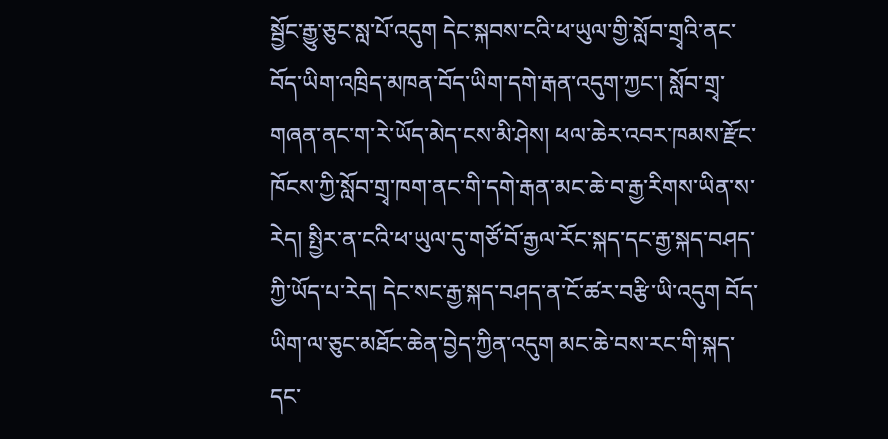སྦྱོང་རྒྱུ་ཅུང་སླ་པོ་འདུག དེང་སྐབས་ངའི་ཕ་ཡུལ་གྱི་སློབ་གྲྭའི་ནང་བོད་ཡིག་འཁྲིད་མཁན་བོད་ཡིག་དགེ་རྒན་འདུག་ཀྱང་། སློབ་གྲྭ་གཞན་ནང་ག་རེ་ཡོད་མེད་ངས་མི་ཤེས། ཕལ་ཆེར་འབར་ཁམས་རྫོང་ཁོངས་ཀྱི་སློབ་གྲྭ་ཁག་ནང་གི་དགེ་རྒན་མང་ཆེ་བ་རྒྱ་རིགས་ཡིན་ས་རེད། སྤྱིར་ན་ངའི་ཕ་ཡུལ་དུ་གཙོ་བོ་རྒྱལ་རོང་སྐད་དང་རྒྱ་སྐད་བཤད་ཀྱི་ཡོད་པ་རེད། དེང་སང་རྒྱ་སྐད་བཤད་ན་ངོ་ཚར་བརྩི་ཡི་འདུག བོད་ཡིག་ལ་ཅུང་མཐོང་ཆེན་བྱེད་ཀྱིན་འདུག མང་ཆེ་བས་རང་གི་སྐད་དང་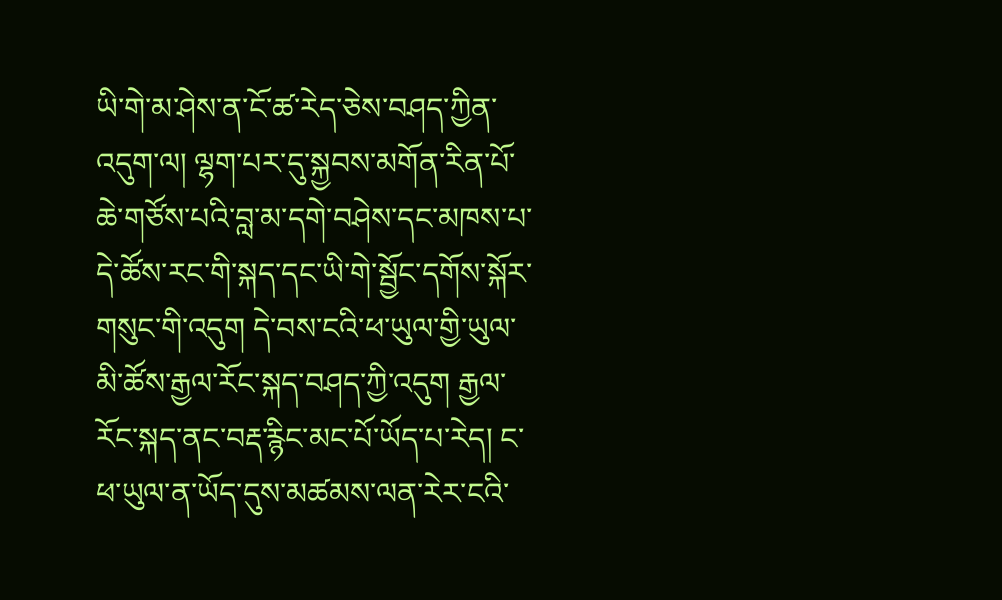ཡི་གེ་མ་ཤེས་ན་ངོ་ཚ་རེད་ཅེས་བཤད་ཀྱིན་འདུག་ལ། ལྷག་པར་དུ་སྐྱབས་མགོན་རིན་པོ་ཆེ་གཙོས་པའི་བླ་མ་དགེ་བཤེས་དང་མཁས་པ་དེ་ཚོས་རང་གི་སྐད་དང་ཡི་གེ་སྦྱོང་དགོས་སྐོར་གསུང་གི་འདུག དེ་བས་ངའི་ཕ་ཡུལ་གྱི་ཡུལ་མི་ཚོས་རྒྱལ་རོང་སྐད་བཤད་ཀྱི་འདུག རྒྱལ་རོང་སྐད་ནང་བརྡ་རྙིང་མང་པོ་ཡོད་པ་རེད། ང་ཕ་ཡུལ་ན་ཡོད་དུས་མཚམས་ལན་རེར་ངའི་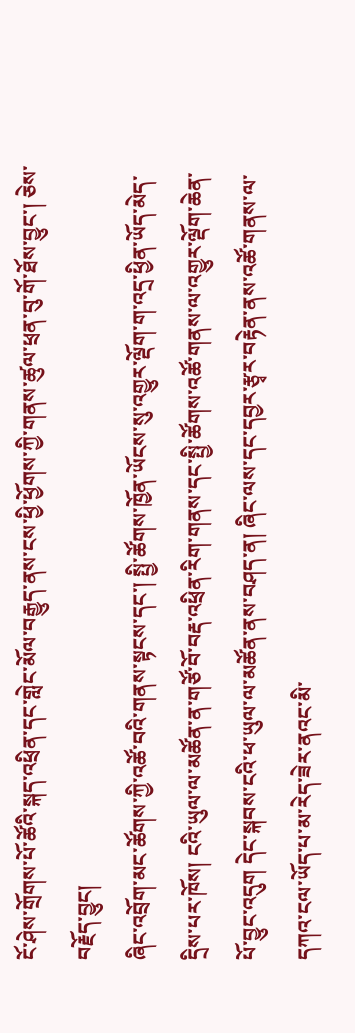ངོ་ཤེས་གྲོགས་པོ་ཚོའི་སྐད་འཕྲིན་དང་གླེང་མོལ་བརྒྱུད་ནས་ངས་ཕྱི་ཕྱོགས་ཀྱི་གནས་ཚུལ་ཕྲན་བུ་གོ་ཐོས་བྱུང་། ཅེས་བརྗོད་བྱུང།
ཞིང་འབྲོག་མང་ཚོགས་ཀྱི་འཚོ་བའི་གནས་སྟངས་དང་། སྤྱི་ཚོགས་ཁྱོན་ཡོངས་སུ་འགྱུར་ལྡོག་ག་འདྲ་ཕྱིན་ཡོད་མེད་དྲིས་པར་ཁོས། ངའི་ཡུལ་ལ་མཚོན་ན་གཙོ་བོ་བརྡ་འཕྲིན་རིག་གནས་དང་སྤྱི་ཚོགས་འཚོ་གནས་ལ་འགྱུར་ལྡོག་ཆེན་པོ་བྱུང་འདུག དེང་སྐབས་ངའི་ཕ་ཡུལ་ལ་མཚོན་ནས་བཤད་ན། ཞིང་ལས་དང་དབྱར་རྩྭར་བརྟེན་ནས་འཚོ་གནས་ལ་དཀའ་ངལ་ཡོད་པ་མ་རེད་ཟེར་ནའང་མི་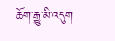ཆོག་རྒྱུ་མི་འདུག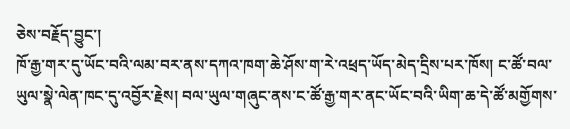ཅེས་བརྗོད་བྱུང་།
ཁོ་རྒྱ་གར་དུ་ཡོང་བའི་ལམ་བར་ནས་དཀའ་ཁག་ཆེ་ཤོས་ག་རེ་འཕྲད་ཡོད་མེད་དྲིས་པར་ཁོས། ང་ཚོ་བལ་ཡུལ་སྣེ་ལེན་ཁང་དུ་འབྱོར་རྗེས། བལ་ཡུལ་གཞུང་ནས་ང་ཚོ་རྒྱ་གར་ནང་ཡོང་བའི་ཡིག་ཆ་དེ་ཚོ་མགྱོགས་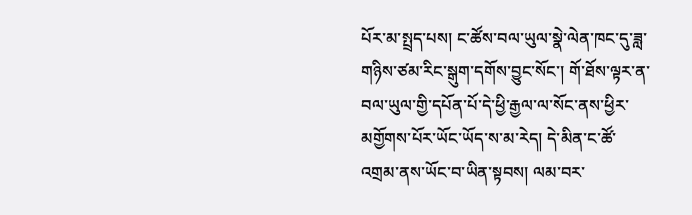པོར་མ་སྤྲད་པས། ང་ཚོས་བལ་ཡུལ་སྣེ་ལེན་ཁང་དུ་ཟླ་གཉིས་ཙམ་རིང་སྒུག་དགོས་བྱུང་སོང་། གོ་ཐོས་ལྟར་ན་བལ་ཡུལ་གྱི་དཔོན་པོ་དེ་ཕྱི་རྒྱལ་ལ་སོང་ནས་ཕྱིར་མགྱོགས་པོར་ཡོང་ཡོད་ས་མ་རེད། དེ་མིན་ང་ཚོ་འགྲམ་ནས་ཡོང་བ་ཡིན་སྟབས། ལམ་བར་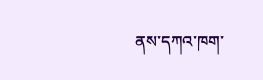ནས་དཀའ་ཁག་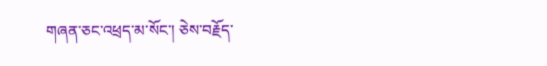གཞན་ཅང་འཕྲད་མ་སོང་། ཅེས་བརྗོད་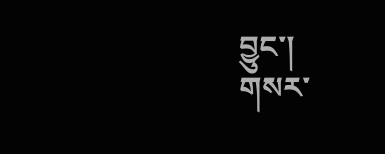བྱུང་།
གསར་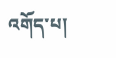འགོད་པ།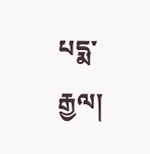པདྨ་རྒྱལ།